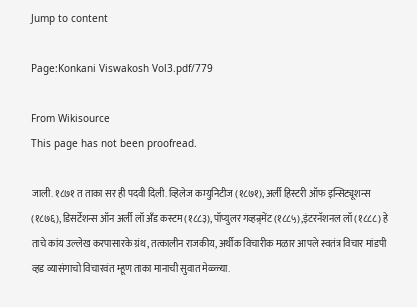Jump to content

Page:Konkani Viswakosh Vol3.pdf/779

From Wikisource
This page has not been proofread.

जाली. १८७१ त ताका सर ही पदवी दिली. व्हिलेज कम्युनिटीज (१८७१), अर्ली हिस्टरी ऑफ इन्सिट्यूशन्स (१८७६), डिसर्टेशन्स ऑन अर्ली लॉ अँड कस्टम (१८८३), पॉप्युलर गव्हन्र्मेंट (१८८५),इंटरनॅशनल लॉ (१८८८) हे ताचे कांय उल्लेख करपासारके ग्रंथ, तत्कालीन राजकीय, अर्थीक विचारीक मळार आपले स्वतंत्र विचार मांडपी व्हड व्यासंगाचो विचारवंत म्हूण ताका मानाची सुवात मेळ्ळ्या.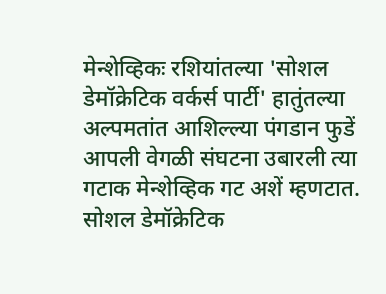मेन्शेव्हिकः रशियांतल्या 'सोशल डेमॉक्रेटिक वर्कर्स पार्टी' हातुंतल्या अल्पमतांत आशिल्ल्या पंगडान फुडें आपली वेगळी संघटना उबारली त्या गटाक मेन्शेव्हिक गट अशें म्हणटात. सोशल डेमॉक्रेटिक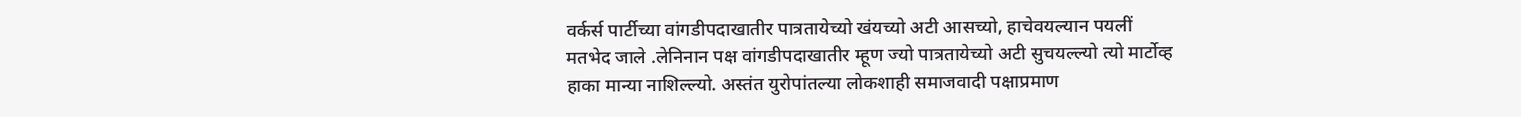वर्कर्स पार्टीच्या वांगडीपदाखातीर पात्रतायेच्यो खंयच्यो अटी आसच्यो, हाचेवयल्यान पयलीं मतभेद जाले .लेनिनान पक्ष वांगडीपदाखातीर म्हूण ज्यो पात्रतायेच्यो अटी सुचयल्ल्यो त्यो मार्टोव्ह हाका मान्या नाशिल्ल्यो. अस्तंत युरोपांतल्या लोकशाही समाजवादी पक्षाप्रमाण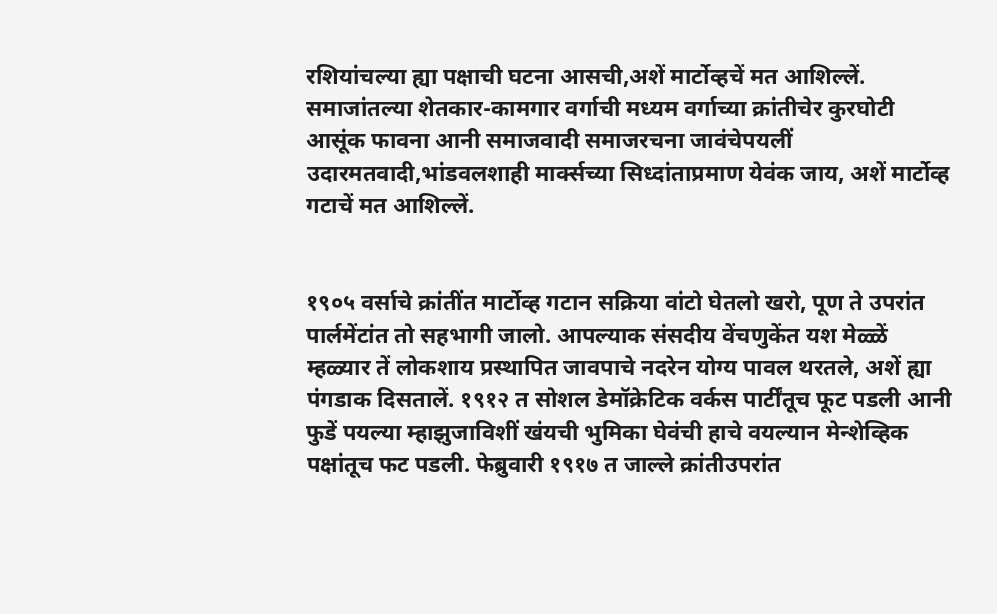रशियांचल्या ह्या पक्षाची घटना आसची,अशें मार्टोव्हचें मत आशिल्लें. समाजांतल्या शेतकार-कामगार वर्गाची मध्यम वर्गाच्या क्रांतीचेर कुरघोटी आसूंक फावना आनी समाजवादी समाजरचना जावंचेपयलीं उदारमतवादी,भांडवलशाही मार्क्सच्या सिध्दांताप्रमाण येवंक जाय, अशें मार्टोव्ह गटाचें मत आशिल्लें.


१९०५ वर्साचे क्रांतींत मार्टोव्ह गटान सक्रिया वांटो घेतलो खरो, पूण ते उपरांत पार्लमेंटांत तो सहभागी जालो. आपल्याक संसदीय वेंचणुकेंत यश मेळ्ळें म्हळ्यार तें लोकशाय प्रस्थापित जावपाचे नदरेन योग्य पावल थरतले, अशें ह्या पंगडाक दिसतालें. १९१२ त सोशल डेमॉक्रेटिक वर्कस पार्टींतूच फूट पडली आनी फुडें पयल्या म्हाझुजाविशीं खंयची भुमिका घेवंची हाचे वयल्यान मेन्शेव्हिक पक्षांतूच फट पडली. फेब्रुवारी १९१७ त जाल्ले क्रांतीउपरांत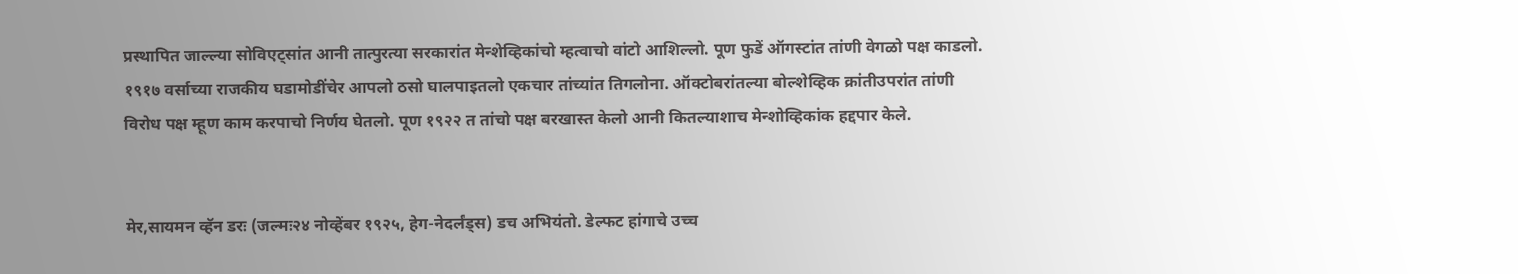प्रस्थापित जाल्ल्या सोविएट्सांत आनी तात्पुरत्या सरकारांत मेन्शेव्हिकांचो म्हत्वाचो वांटो आशिल्लो. पूण फुडें ऑगस्टांत तांणी वेगळो पक्ष काडलो. १९१७ वर्साच्या राजकीय घडामोडींचेर आपलो ठसो घालपाइतलो एकचार तांच्यांत तिगलोना. ऑक्टोबरांतल्या बोल्शेव्हिक क्रांतीउपरांत तांणी विरोध पक्ष म्हूण काम करपाचो निर्णय घेतलो. पूण १९२२ त तांचो पक्ष बरखास्त केलो आनी कितल्याशाच मेन्शोव्हिकांक हद्दपार केले.


मेर,सायमन व्हॅन डरः (जल्मः२४ नोव्हेंबर १९२५, हेग-नेदर्लंड्स) डच अभियंतो. डेल्फट हांगाचे उच्च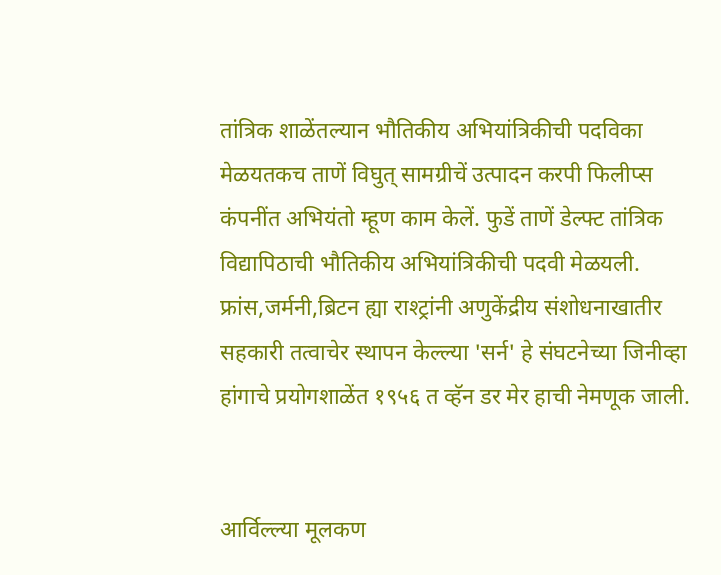तांत्रिक शाळेंतल्यान भौतिकीय अभियांत्रिकीची पदविका मेळयतकच ताणें विघुत् सामग्रीचें उत्पादन करपी फिलीप्स कंपनींत अभियंतो म्हूण काम केलें. फुडें ताणें डेल्फ्ट तांत्रिक विद्यापिठाची भौतिकीय अभियांत्रिकीची पदवी मेळयली. फ्रांस,जर्मनी,ब्रिटन ह्या राश्ट्रांनी अणुकेंद्रीय संशोधनाखातीर सहकारी तत्वाचेर स्थापन केल्ल्या 'सर्न' हे संघटनेच्या जिनीव्हा हांगाचे प्रयोगशाळेंत १९५६ त व्हॅन डर मेर हाची नेमणूक जाली.


आर्विल्ल्या मूलकण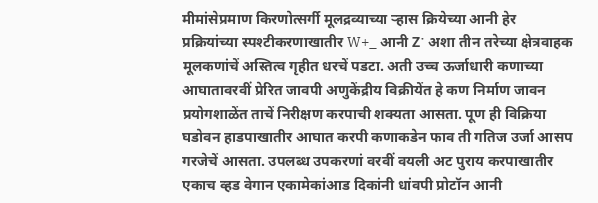मीमांसेप्रमाण किरणोत्सर्गी मूलद्रव्याच्या ऱ्हास क्रियेच्या आनी हेर प्रक्रियांच्या स्पश्टीकरणाखातीर W+_ आनी Zॱ अशा तीन तरेच्या क्षेत्रवाहक मूलकणांचें अस्तित्व गृहीत धरचें पडटा. अती उच्च ऊर्जाधारी कणाच्या आघातावरवीं प्रेरित जावपी अणुकेंद्रीय विक्रीयेंत हे कण निर्माण जावन प्रयोगशाळेंत ताचें निरीक्षण करपाची शक्यता आसता. पूण ही विक्रिया घडोवन हाडपाखातीर आघात करपी कणाकडेन फाव ती गतिज उर्जा आसप गरजेचें आसता. उपलब्ध उपकरणां वरवीं वयली अट पुराय करपाखातीर एकाच व्हड वेगान एकामेकांआड दिकांनी धांवपी प्रोटॉन आनी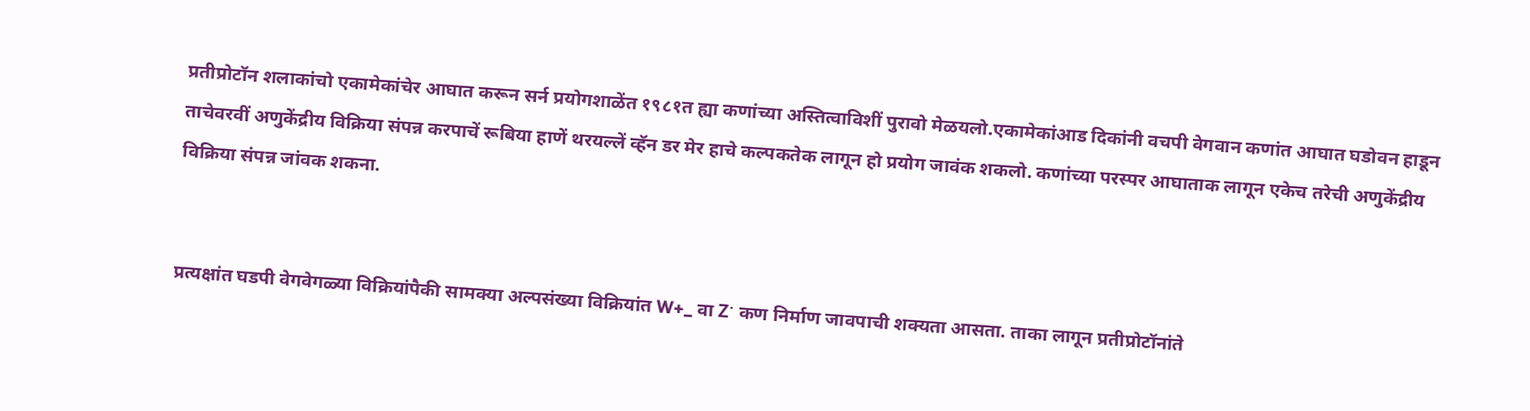प्रतीप्रोटॉन शलाकांचो एकामेकांचेर आघात करून सर्न प्रयोगशाळेंत १९८१त ह्या कणांच्या अस्तित्वाविशीं पुरावो मेळयलो.एकामेकांआड दिकांनी वचपी वेगवान कणांत आघात घडोवन हाडून ताचेवरवीं अणुकेंद्रीय विक्रिया संपन्न करपाचें रूबिया हाणें थरयल्लें व्हॅन डर मेर हाचे कल्पकतेक लागून हो प्रयोग जावंक शकलो. कणांच्या परस्पर आघाताक लागून एकेच तरेची अणुकेंद्रीय विक्रिया संपन्न जांवक शकना.


प्रत्यक्षांत घडपी वेगवेगळ्या विक्रियांपैकी सामक्या अल्पसंख्या विक्रियांत W+_ वा Zॱ कण निर्माण जावपाची शक्यता आसता. ताका लागून प्रतीप्रोटॉनांते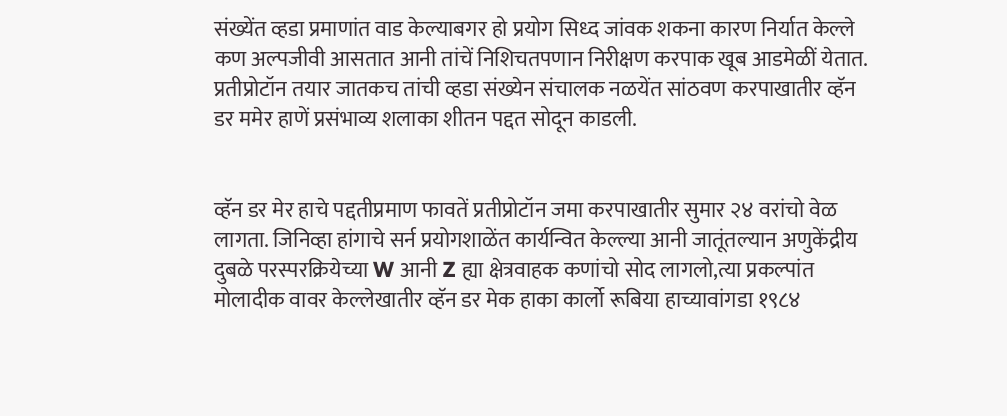संख्येंत व्हडा प्रमाणांत वाड केल्याबगर हो प्रयोग सिध्द जांवक शकना कारण निर्यात केल्ले कण अल्पजीवी आसतात आनी तांचें निशिचतपणान निरीक्षण करपाक खूब आडमेळीं येतात. प्रतीप्रोटॉन तयार जातकच तांची व्हडा संख्येन संचालक नळयेंत सांठवण करपाखातीर व्हॅन डर ममेर हाणें प्रसंभाव्य शलाका शीतन पद्दत सोदून काडली.


व्हॅन डर मेर हाचे पद्दतीप्रमाण फावतें प्रतीप्रोटॉन जमा करपाखातीर सुमार २४ वरांचो वेळ लागता. जिनिव्हा हांगाचे सर्न प्रयोगशाळेंत कार्यन्वित केल्ल्या आनी जातूंतल्यान अणुकेंद्रीय दुबळे परस्परक्रियेच्या W आनी Z ह्या क्षेत्रवाहक कणांचो सोद लागलो,त्या प्रकल्पांत मोलादीक वावर केल्लेखातीर व्हॅन डर मेक हाका कार्लो रूबिया हाच्यावांगडा १९८४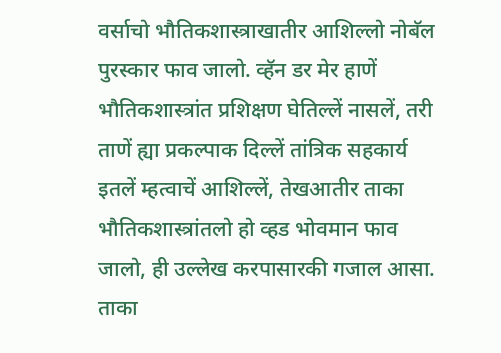वर्साचो भौतिकशास्त्राखातीर आशिल्लो नोबॅल पुरस्कार फाव जालो. व्हॅन डर मेर हाणें भौतिकशास्त्रांत प्रशिक्षण घेतिल्लें नासलें, तरी ताणें ह्या प्रकल्पाक दिल्लें तांत्रिक सहकार्य इतलें म्हत्वाचें आशिल्लें, तेखआतीर ताका भौतिकशास्त्रांतलो हो व्हड भोवमान फाव जालो, ही उल्लेख करपासारकी गजाल आसा. ताका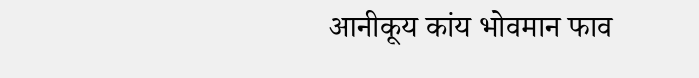आनीकूय कांय भोवमान फाव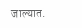जाल्यात.